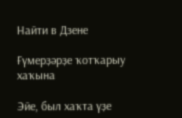Найти в Дзене

Ғүмерҙәрҙе ҡотҡарыу хаҡына

Эйе, был хаҡта үҙе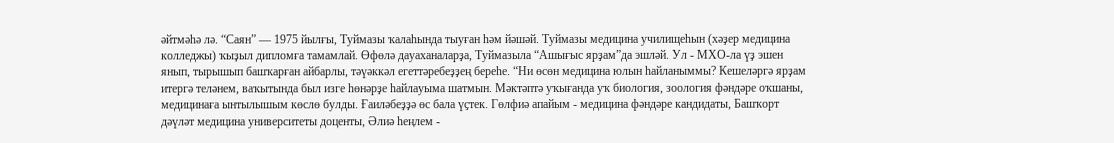әйтмәһә лә. “Саян” — 1975 йылғы, Туймазы ҡалаһында тыуған һәм йәшәй. Туймазы медицина училищеһын (хәҙер медицина колледжы) ҡыҙыл дипломға тамамлай. Өфөлә дауаханаларҙа, Туймазыла “Ашығыс ярҙам”да эшләй. Ул - МХО-ла үҙ эшен янып, тырышып башҡарған айбарлы, тәүәккәл егеттәребеҙҙең береһе. “Ни өсөн медицина юлын һайланыммы? Кешеләргә ярҙам итергә теләнем, ваҡытында был изге һөнәрҙе һайлауыма шатмын. Мәктәптә уҡығанда уҡ биология, зоология фәндәре оҡшаны, медицинаға ынтылышым көслө булды. Ғаиләбеҙҙә өс бала үҫтек. Гөлфиә апайым - медицина фәндәре кандидаты, Башҡорт дәүләт медицина университеты доценты, Әлиә һеңлем -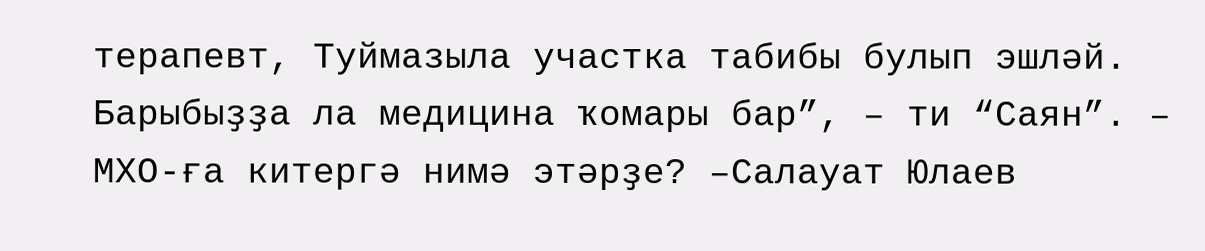терапевт, Туймазыла участка табибы булып эшләй. Барыбыҙҙа ла медицина ҡомары бар”, – ти “Саян”. – МХО-ға китергә нимә этәрҙе? –Салауат Юлаев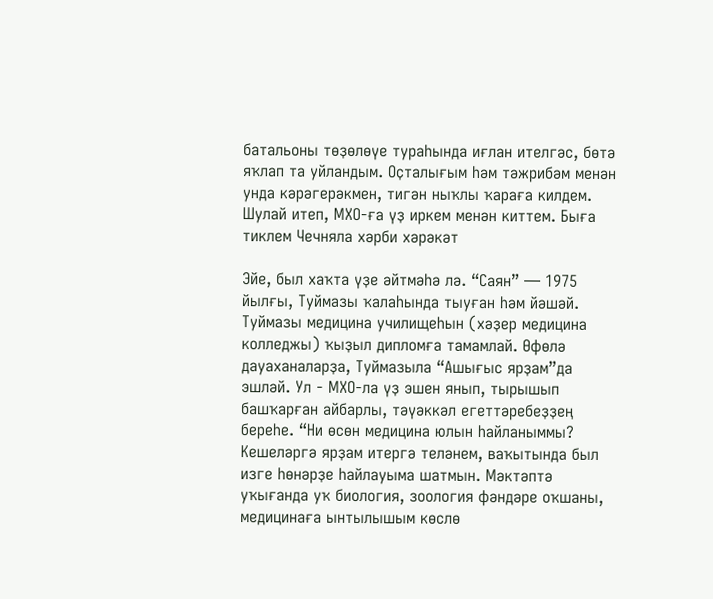батальоны төҙөлөүе тураһында иғлан ителгәс, бөтә яҡлап та уйландым. Оҫталығым һәм тәжрибәм менән унда кәрәгерәкмен, тигән ныҡлы ҡараға килдем. Шулай итеп, МХО-ға үҙ иркем менән киттем. Быға тиклем Чечняла хәрби хәрәкәт

Эйе, был хаҡта үҙе әйтмәһә лә. “Саян” — 1975 йылғы, Туймазы ҡалаһында тыуған һәм йәшәй. Туймазы медицина училищеһын (хәҙер медицина колледжы) ҡыҙыл дипломға тамамлай. Өфөлә дауаханаларҙа, Туймазыла “Ашығыс ярҙам”да эшләй. Ул - МХО-ла үҙ эшен янып, тырышып башҡарған айбарлы, тәүәккәл егеттәребеҙҙең береһе. “Ни өсөн медицина юлын һайланыммы? Кешеләргә ярҙам итергә теләнем, ваҡытында был изге һөнәрҙе һайлауыма шатмын. Мәктәптә уҡығанда уҡ биология, зоология фәндәре оҡшаны, медицинаға ынтылышым көслө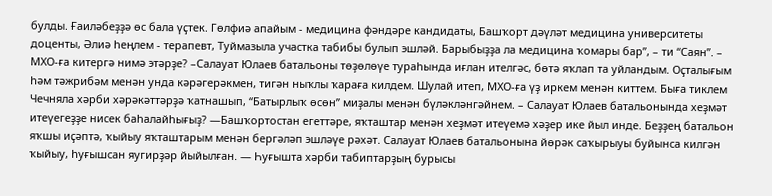булды. Ғаиләбеҙҙә өс бала үҫтек. Гөлфиә апайым - медицина фәндәре кандидаты, Башҡорт дәүләт медицина университеты доценты, Әлиә һеңлем - терапевт, Туймазыла участка табибы булып эшләй. Барыбыҙҙа ла медицина ҡомары бар”, – ти “Саян”. – МХО-ға китергә нимә этәрҙе? –Салауат Юлаев батальоны төҙөлөүе тураһында иғлан ителгәс, бөтә яҡлап та уйландым. Оҫталығым һәм тәжрибәм менән унда кәрәгерәкмен, тигән ныҡлы ҡараға килдем. Шулай итеп, МХО-ға үҙ иркем менән киттем. Быға тиклем Чечняла хәрби хәрәкәттәрҙә ҡатнашып, “Батырлыҡ өсөн” миҙалы менән бүләкләнгәйнем. – Салауат Юлаев батальонында хеҙмәт итеүегеҙҙе нисек баһалайһығыҙ? —Башҡортостан егеттәре, яҡташтар менән хеҙмәт итеүемә хәҙер ике йыл инде. Беҙҙең батальон яҡшы иҫәптә, ҡыйыу яҡташтарым менән бергәләп эшләүе рәхәт. Салауат Юлаев батальонына йөрәк саҡырыуы буйынса килгән ҡыйыу, һуғышсан яугирҙәр йыйылған. — Һуғышта хәрби табиптарҙың бурысы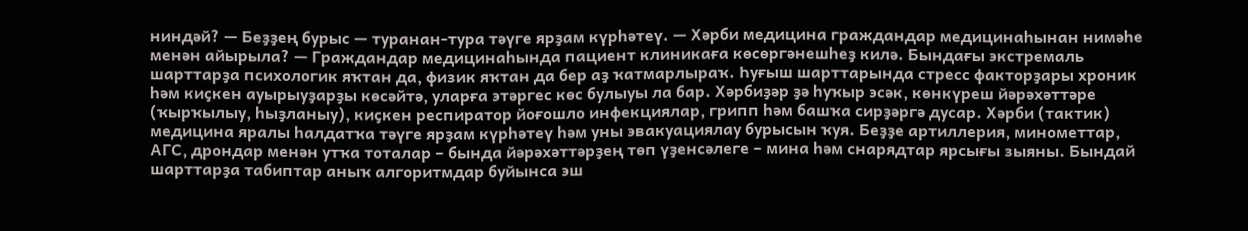ниндәй? — Беҙҙең бурыс — туранан-тура тәүге ярҙам күрһәтеү. — Хәрби медицина граждандар медицинаһынан нимәһе менән айырыла? — Граждандар медицинаһында пациент клиникаға көсөргәнешһеҙ килә. Бындағы экстремаль шарттарҙа психологик яҡтан да, физик яҡтан да бер аҙ ҡатмарлыраҡ. Һуғыш шарттарында стресс факторҙары хроник һәм киҫкен ауырыуҙарҙы көсәйтә, уларға этәргес көс булыуы ла бар. Хәрбиҙәр ҙә һуҡыр эсәк, көнкүреш йәрәхәттәре (ҡырҡылыу, һыҙланыу), киҫкен респиратор йоғошло инфекциялар, грипп һәм башҡа сирҙәргә дусар. Хәрби (тактик) медицина яралы һалдатҡа тәүге ярҙам күрһәтеү һәм уны эвакуациялау бурысын ҡуя. Беҙҙе артиллерия, минометтар, АГС, дрондар менән утҡа тоталар – бында йәрәхәттәрҙең төп үҙенсәлеге – мина һәм снарядтар ярсығы зыяны. Бындай шарттарҙа табиптар аныҡ алгоритмдар буйынса эш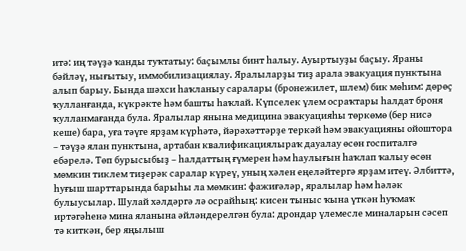итә: иң тәүҙә ҡанды туҡтатыу: баҫымлы бинт һалыу. Ауыртыуҙы баҫыу. Яраны бәйләү, нығытыу, иммобилизациялау. Яралыларҙы тиҙ арала эвакуация пунктына алып барыу. Бында шәхси һаҡланыу саралары (бронежилет, шлем) бик мөһим: дөрөҫ ҡулланғанда, күкрәкте һәм башты һаҡлай. Күпселек үлем осраҡтары һалдат броня ҡулланмағанда була. Яралылар янына медицина эвакуацияһы төркөмө (бер нисә кеше) бара, уға тәүге ярҙам күрһәтә, йәрәхәттәрҙе теркәй һәм эвакуацияны ойоштора – тәүҙә ялан пунктына, артабан квалификациялыраҡ дауалау өсөн госпиталгә ебәрелә. Төп бурысыбыҙ – һалдаттың ғүмерен һәм һаулығын һаҡлап ҡалыу өсөн мөмкин тиклем тиҙерәк саралар күреү, уның хәлен еңеләйтергә ярҙам итеү. Әлбиттә, һуғыш шарттарында барыһы ла мөмкин: фажиғәләр, яралылар һәм һәләк булыусылар. Шулай хәлдәргә лә осрайһың: кисен тыныс ҡына үткән һуҡмаҡ иртәгәһенә мина яланына әйләндерелгән була: дрондар үлемесле миналарын сәсеп тә киткән, бер яңылыш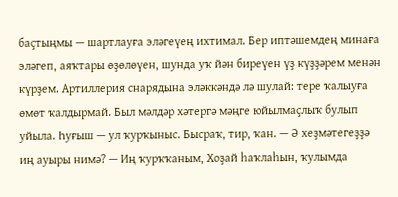баҫтыңмы — шартлауға эләгеүең ихтимал. Бер иптәшемдең минаға эләгеп, аяҡтары өҙөлөүен, шунда уҡ йән биреүен үҙ күҙҙәрем менән күрҙем. Артиллерия снарядына эләккәндә лә шулай: тере ҡалыуға өмөт ҡалдырмай. Был мәлдәр хәтергә мәңге юйылмаҫлыҡ булып уйыла. Һуғыш — ул ҡурҡыныс. Бысраҡ, тир, ҡан. — Ә хеҙмәтегеҙҙә иң ауыры нимә? — Иң ҡурҡҡаным, Хоҙай һаҡлаһын, ҡулымда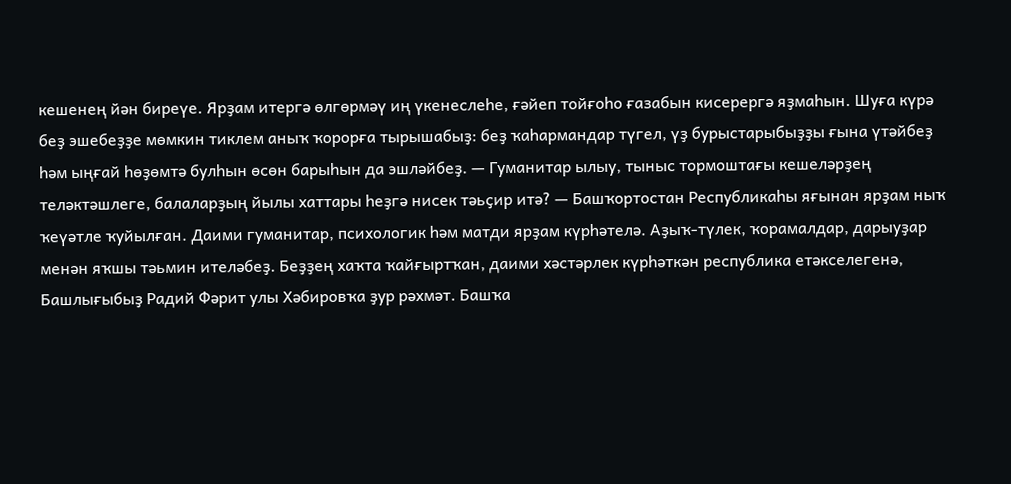кешенең йән биреүе. Ярҙам итергә өлгөрмәү иң үкенеслеһе, ғәйеп тойғоһо ғазабын кисерергә яҙмаһын. Шуға күрә беҙ эшебеҙҙе мөмкин тиклем аныҡ ҡорорға тырышабыҙ: беҙ ҡаһармандар түгел, үҙ бурыстарыбыҙҙы ғына үтәйбеҙ һәм ыңғай һөҙөмтә булһын өсөн барыһын да эшләйбеҙ. — Гуманитар ылыу, тыныс тормоштағы кешеләрҙең теләктәшлеге, балаларҙың йылы хаттары һеҙгә нисек тәьҫир итә? — Башҡортостан Республикаһы яғынан ярҙам ныҡ ҡеүәтле ҡуйылған. Даими гуманитар, психологик һәм матди ярҙам күрһәтелә. Аҙыҡ-түлек, ҡорамалдар, дарыуҙар менән яҡшы тәьмин ителәбеҙ. Беҙҙең хаҡта ҡайғыртҡан, даими хәстәрлек күрһәткән республика етәкселегенә, Башлығыбыҙ Радий Фәрит улы Хәбировҡа ҙур рәхмәт. Башҡа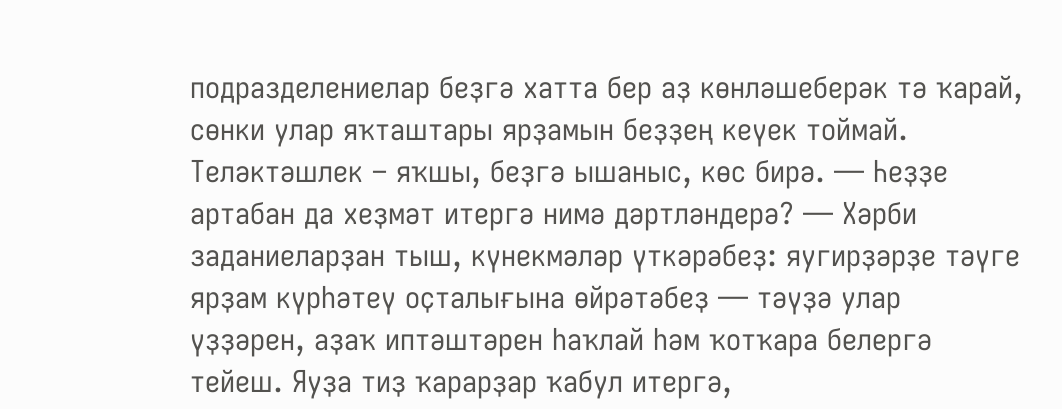подразделениелар беҙгә хатта бер аҙ көнләшеберәк тә ҡарай, сөнки улар яҡташтары ярҙамын беҙҙең кеүек тоймай. Теләктәшлек – яҡшы, беҙгә ышаныс, көс бирә. — Һеҙҙе артабан да хеҙмәт итергә нимә дәртләндерә? — Хәрби заданиеларҙан тыш, күнекмәләр үткәрәбеҙ: яугирҙәрҙе тәүге ярҙам күрһәтеү оҫталығына өйрәтәбеҙ — тәүҙә улар үҙҙәрен, аҙаҡ иптәштәрен һаҡлай һәм ҡотҡара белергә тейеш. Яуҙа тиҙ ҡарарҙар ҡабул итергә,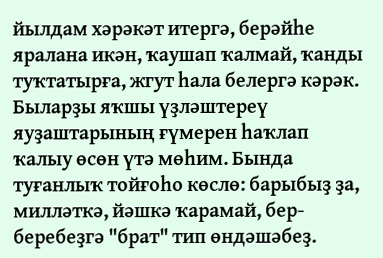йылдам хәрәкәт итергә, берәйһе яралана икән, ҡаушап ҡалмай, ҡанды туҡтатырға, жгут һала белергә кәрәк. Быларҙы яҡшы үҙләштереү яуҙаштарының ғүмерен һаҡлап ҡалыу өсөн үтә мөһим. Бында туғанлыҡ тойғоһо көслө: барыбыҙ ҙа, милләткә, йәшкә ҡарамай, бер-беребеҙгә "брат" тип өндәшәбеҙ.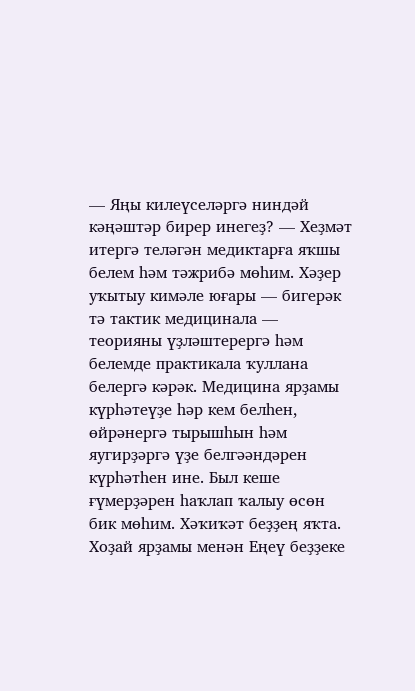— Яңы килеүселәргә ниндәй кәңәштәр бирер инегеҙ? — Хеҙмәт итергә теләгән медиктарға яҡшы белем һәм тәжрибә мөһим. Хәҙер уҡытыу кимәле юғары — бигерәк тә тактик медицинала — теорияны үҙләштерергә һәм белемде практикала ҡуллана белергә кәрәк. Медицина ярҙамы күрһәтеүҙе һәр кем белһен, өйрәнергә тырышһын һәм яугирҙәргә үҙе белгәәндәрен күрһәтһен ине. Был кеше ғүмерҙәрен һаҡлап ҡалыу өсөн бик мөһим. Хәҡиҡәт беҙҙең яҡта. Хоҙай ярҙамы менән Еңеү беҙҙеке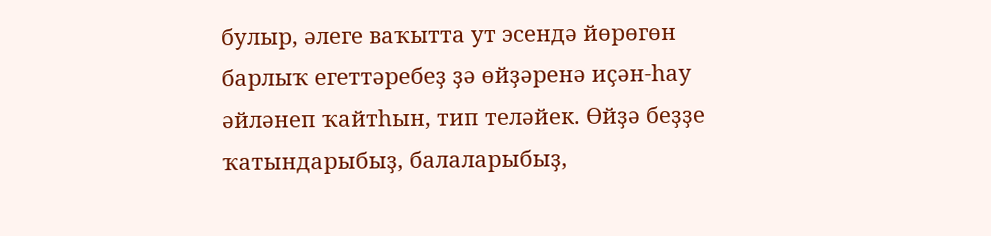булыр, әлеге ваҡытта ут эсендә йөрөгөн барлыҡ егеттәребеҙ ҙә өйҙәренә иҫән-һау әйләнеп ҡайтһын, тип теләйек. Өйҙә беҙҙе ҡатындарыбыҙ, балаларыбыҙ,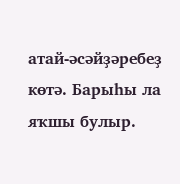атай-әсәйҙәребеҙ көтә. Барыһы ла яҡшы булыр.